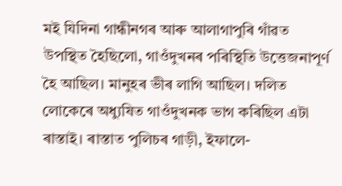মই যিদিনা গান্ধীনগৰ আৰু আলাগাপুৰি গাঁৱত উপস্থিত হৈছিলো, গাওঁদুখনৰ পৰিস্থিতি উত্তেজনাপূৰ্ণ হৈ আছিল। মানুহৰ ভীৰ লাগি আছিল। দলিত লোকেৰে অধ্যুষিত গাওঁদুখনক ভাগ কৰিছিল এটা ৰাস্তাই। ৰাস্তাত পুলিচৰ গাড়ী, ইফালে-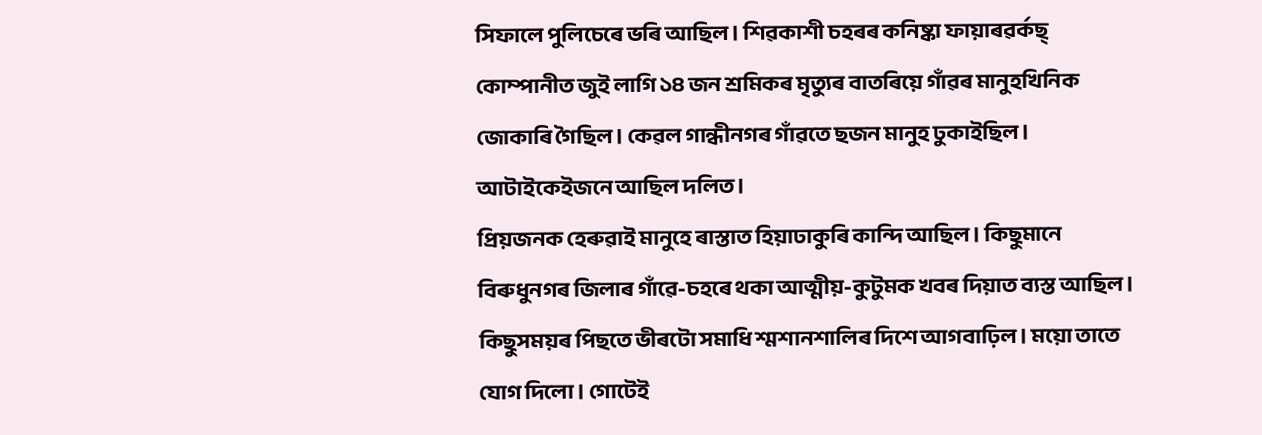সিফালে পুলিচেৰে ভৰি আছিল। শিৱকাশী চহৰৰ কনিষ্কা ফায়াৰৱৰ্কছ্ কোম্পানীত জুই লাগি ১৪ জন শ্ৰমিকৰ মৃত্যুৰ বাতৰিয়ে গাঁৱৰ মানুহখিনিক জোকাৰি গৈছিল। কেৱল গান্ধীনগৰ গাঁৱতে ছজন মানুহ ঢুকাইছিল। আটাইকেইজনে আছিল দলিত।
প্ৰিয়জনক হেৰুৱাই মানুহে ৰাস্তাত হিয়াঢাকুৰি কান্দি আছিল। কিছুমানে বিৰুধুনগৰ জিলাৰ গাঁৱে-চহৰে থকা আত্মীয়-কুটুমক খবৰ দিয়াত ব্যস্ত আছিল।
কিছুসময়ৰ পিছতে ভীৰটো সমাধি শ্মশানশালিৰ দিশে আগবাঢ়িল। ময়ো তাতে যোগ দিলো। গোটেই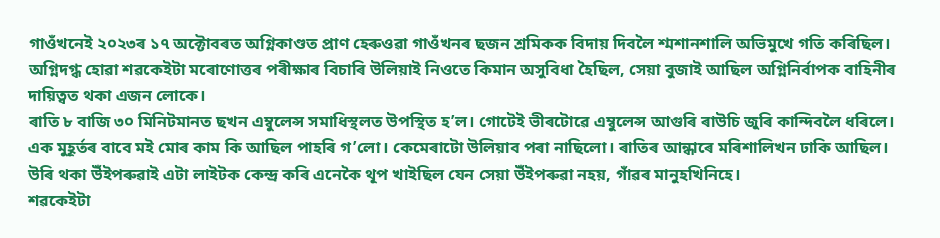গাওঁখনেই ২০২৩ৰ ১৭ অক্টোবৰত অগ্নিকাণ্ডত প্ৰাণ হেৰুওৱা গাওঁখনৰ ছজন শ্ৰমিকক বিদায় দিবলৈ শ্মশানশালি অভিমুখে গতি কৰিছিল। অগ্নিদগ্ধ হোৱা শৱকেইটা মৰোণোত্তৰ পৰীক্ষাৰ বিচাৰি উলিয়াই নিওতে কিমান অসুবিধা হৈছিল, সেয়া বুজাই আছিল অগ্নিনিৰ্বাপক বাহিনীৰ দায়িত্বত থকা এজন লোকে।
ৰাতি ৮ বাজি ৩০ মিনিটমানত ছখন এম্বুলেন্স সমাধিস্থলত উপস্থিত হ’ল। গোটেই ভীৰটোৱে এম্বুলেন্স আগুৰি ৰাউচি জুৰি কান্দিবলৈ ধৰিলে। এক মুহূৰ্তৰ বাবে মই মোৰ কাম কি আছিল পাহৰি গ’লো। কেমেৰাটো উলিয়াব পৰা নাছিলো। ৰাতিৰ আন্ধাৰে মৰিশালিখন ঢাকি আছিল। উৰি থকা উঁইপৰুৱাই এটা লাইটক কেন্দ্ৰ কৰি এনেকৈ থূপ খাইছিল যেন সেয়া উঁইপৰুৱা নহয়, গাঁৱৰ মানুহখিনিহে।
শৱকেইটা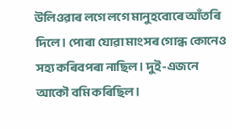উলিওৱাৰ লগে লগে মানুহবোৰে আঁতৰি দিলে। পোৰা যোৱা মাংসৰ গোন্ধ কোনেও সহ্য কৰিবপৰা নাছিল। দুই-এজনে আকৌ বমি কৰিছিল।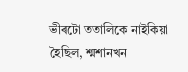ভীৰটো ততালিকে নাইকিয়া হৈছিল, শ্মশানখন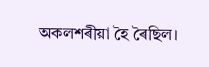অকলশৰীয়া হৈ ৰৈছিল।